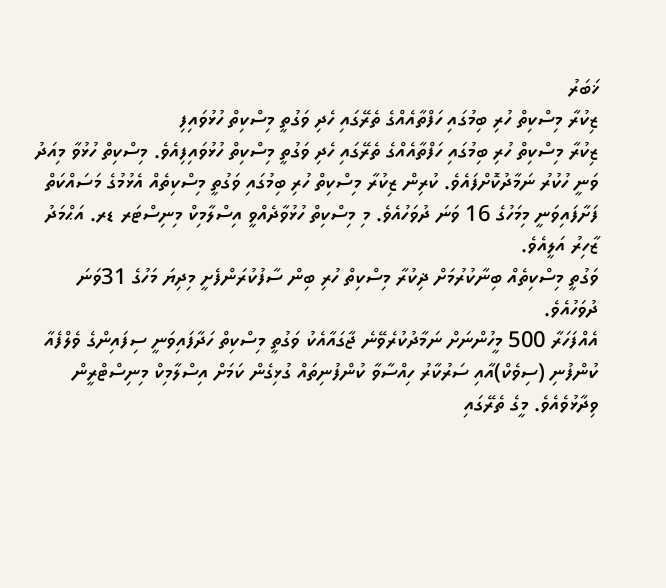ޚަބަރު
ޒިކުރާ މިސްކިތް ހުރި ބިމުގައި ހަފްތާއެއްގެ ތެރޭގައި ހެދި ވަގުތީ މިސްކިތް ހުޅުވައިފި
ޒިކުރާ މިސްކިތް ހުރި ބިމުގައި ހަފްތާއެއްގެ ތެރޭގައި ހެދި ވަގުތީ މިސްކިތް ހުޅުވައިފިއެވެ. މިސްކިތް ހުޅުވާ މިއަދު ވަނީ ހުކުރު ނަމާދުކޮށްފައެވެ. ކުރިން ޒިކުރާ މިސްކިތް ހުރި ބިމުގައި ވަގުތީ މިސްކިތެއް އެޅުމުގެ މަސައްކަތް ފަށާފައިވަނީ މިމަހުގެ 16 ވަނަ ދުވަހުއެވެ. މި މިސްކިތް ހުޅުވާދެއްވީ އިސްލާމިކް މިނިސްޓަރ ޑރ. އަޙްމަދު ޒާހިރު އަލީއެވެ.
ވަގުތީ މިސްކިތެއް ބިނާކުރުމަށް ޛިކުރާ މިސްކިތް ހުރި ބިން ސާފުކުރަންފެށީ މިދިޔަ މަހުގެ 31ވަނަ ދުވަހުއެވެ.
އެއްފަހަރާ 500 މީހުންނަށް ނަމާދުކުރެވޭނެ ޖާގައާއެކު ވަގުތީ މިސްކިތް ހަދާފައިވަނީ ސިފައިންގެ ވެލްފެއާ ކުންފުނި (ސިވެކް)އާއި ސަރުކާރު ހިއްސާވާ ކުންފުނިތައް ގުޅިގެން ކަމަށް އިސްލާމިކް މިނިސްޓްރީން ވިދާޅުވެއެވެ. މީގެ ތެރޭގައި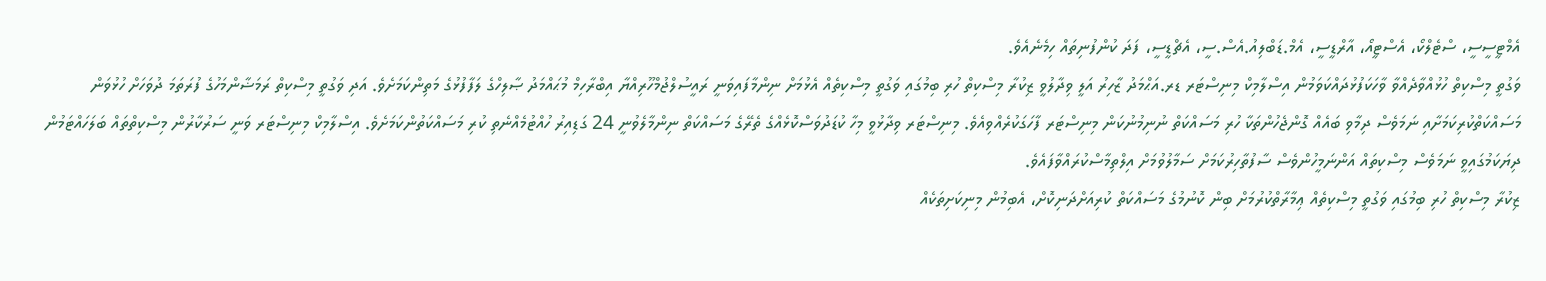އެމްޓީސީސީ، ސްޓެލްކޯ، އެސްޓީއޯ، އާރްޑީސީ، އެމް.ޑަބްލިއު.އެސް.ސީ، އެޗްޑީސީ، ފަދަ ކުންފުނިތައް ހިމެނެއެވެ.
ވަގުތީ މިސްކިތް ހުޅުއްވާދެއްވާ ވާހަކަފުޅުދައްކަވަމުން އިސްލާމިކް މިނިސްޓަރ ޑރ.އަޙްމަދު ޒާހިރު އަލީ ވިދާލުވީ ޒިކުރާ މިސްކިތް ހުރި ބިމުގައި ވަގުތީ މިސްކިތެއް އެޅުމަށް ނިންމާފައިވަނީ ރައީސުލްޖުމްހޫރިއްޔާ އިބްރާހިމް މުޙައްމަދު ޞާލިހްގެ ލަފާފުޅުގެ މަތިންކަމަށެވެ. އަދި ވަގުތީ މިސްކިތް ރަމަޟާންމަހުގެ ފުރަތަމަ ދުވަހަށް ހުޅުވަން މަސައްކަތްކުރިކަމަށާއި ނަމަވެސް ދިމާވި ބައެއް ގޮންޖެހުންތަކާ ހުރި މަސައްކަތް ނުނިމުނުކަން މިނިސްޓަރ ފާހަގަކުރެއްވިއެވެ. މިނިސްޓަރ ވިދާޅުވީ މިހާ ކުޑަދުވަސްކޮޅެއްގެ ތެރޭގެ މަސައްކަތް ނިންމާލެވުނީ 24 ގަޑިއިރު ހުއްޓުމެއްނެތި ކުރި މަސައްކަތުންކަމަށެވެ. އިސްލާމިކް މިނިސްޓަރ ވަނީ ސަރުކާރުން މިސްކިތްތައް ބަލަހައްޓަމުން ދިޔަކަމުގައިވީ ނަމަވެސް މިސްކިތައް އަންނަމީހުންވެސް ސާފުތާހިރުކަމަށް ސަމާލުވުމަށް އިލްތިމާސްކުރައްވާފައެވެ.
ޒިކުރާ މިސްކިތް ހުރި ބިމުގައި ވަގުތީ މިސްކިތެއް ޢިމާރާތްކުރުމަށް ބިން ކޮނުމުގެ މަސައްކަތް ކުރިއަށްދަނިކޮށް، އެބިމުން މިނިކަށިތަކެއް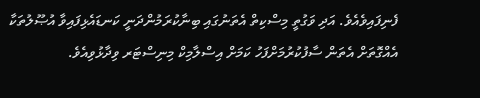ފެނިފައިވެއެވެ. އަދި ވަގުތީ މިސްކިތް އެތަނުގައި ބިނާކުރަމުންދަނީ ކަނޑައެޅިފައިވާ އުޞޫލުތަކާ އެއްގޮތަށް އެތަން ސާފުކުރުމަށްފަހު ކަމަށް އިސްލާމިކް މިނިސްޓަރ ވިދާޅުވިއެވެ.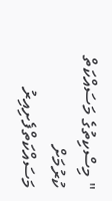" މިސްކިތުގެ މަސައްކަތް ކުރުމަށް މަސައްކަތްފެށިއިރު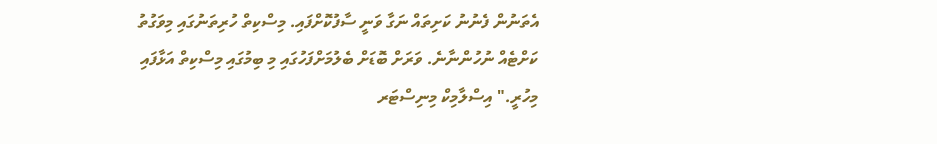އެތަނުން ފެނުނު ކަށިތައް ނަގާ ވަނީ ސާފުކޮށްފައި. މިސްކިތް ހުރިތަނުގައި މިވަގުތު ކަށްޓެއް ނުހުންނާނެ. ވަރަށް ބޮޑަށް ބެލުމަށްފަހުގައި މި ބިމުގައި މިސްކިތް އަޅާފައި މިހުރީ." އިސްލާމިކް މިނިސްޓަރ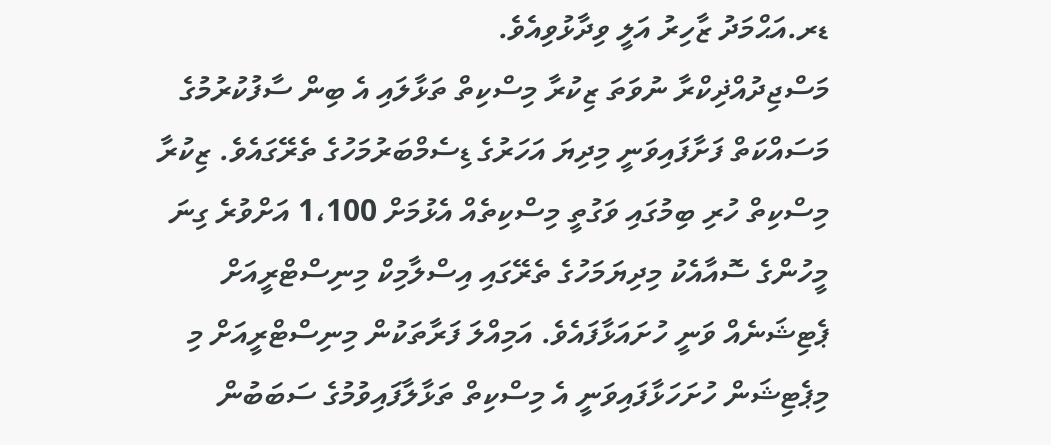ޑރ.އަޙްމަދު ޒާހިރު އަލީ ވިދާޅުވިއެވެ.
މަސްޖިދުއްޛިކްރާ ނުވަތަ ޒިކުރާ މިސްކިތް ތަޅާލައި އެ ބިން ސާފުކުރުމުގެ މަސައްކަތް ފަށާފައިވަނީ މިދިޔަ އަހަރުގެ ޑިސެމްބަރުމަހުގެ ތެރޭގައެވެ. ޒިކުރާ މިސްކިތް ހުރި ބިމުގައި ވަގުތީ މިސްކިތެއް އެޅުމަށް 1،100 އަށްވުރެ ގިނަ މީހުންގެ ސޮއާއެކު މިދިޔަމަހުގެ ތެރޭގައި އިސްލާމިކް މިނިސްޓްރީއަށް ޕެޓިޝަނެއް ވަނީ ހުށައަޅާފައެވެ. އަމިއްލަ ފަރާތަކުން މިނިސްޓްރީއަށް މި މިޕެޓިޝަން ހުށަހަޅާފައިވަނީ އެ މިސްކިތް ތަޅާލާފައިވުމުގެ ސަބަބުން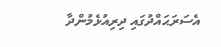އެސަރަޙައްދުގައި ދިރިއުޅެމުންދާ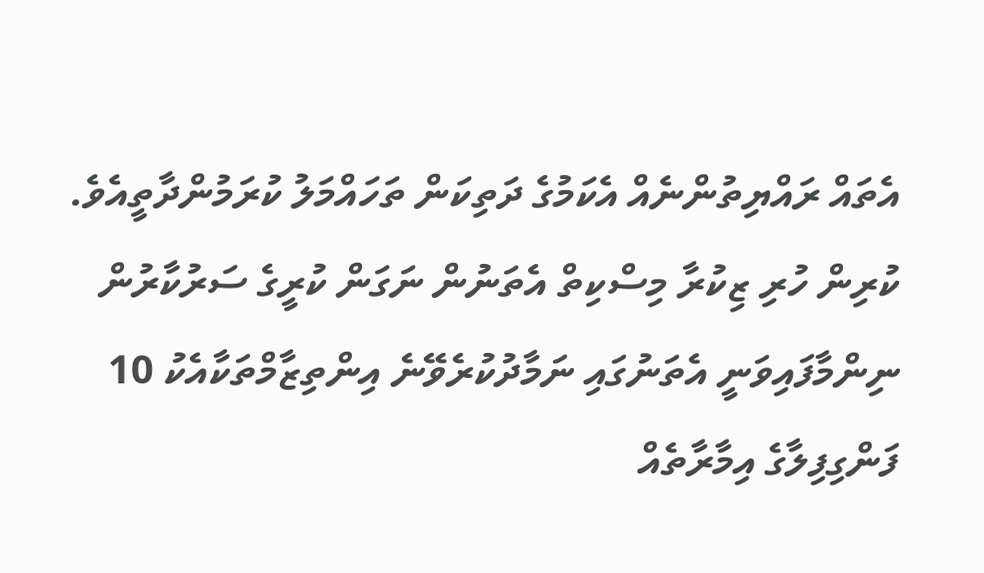އެތައް ރައްޔިތުންނެއް އެކަމުގެ ދަތިކަން ތަހައްމަލު ކުރަމުންދާތީއެވެ.
ކުރިން ހުރި ޒިކުރާ މިސްކިތް އެތަނުން ނަގަން ކުރީގެ ސަރުކާރުން ނިންމާފައިވަނީ އެތަނުގައި ނަމާދުކުރެވޭނެ އިންތިޒާމްތަކާއެކު 10 ފަންގިފިލާގެ އިމާރާތެއް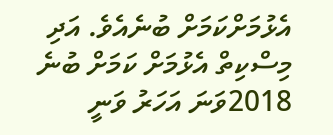އެޅުމަށްކަމަށް ބުނެއެވެ. އަދި މިސްކިތް އެޅުމަށް ކަމަށް ބުނެ 2018ވަނަ އަހަރު ވަނީ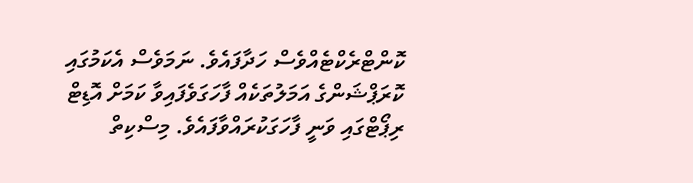ކޮންޓްރެކްޓެއްވެސް ހަދާފައެވެ. ނަމަވެސް އެކަމުގައި ކޮރަޕްޝަންގެ އަމަލުތަކެއް ފާހަގަވެފައިވާ ކަމަށް އޮޑިޓް ރިޕޯޓްގައި ވަނީ ފާހަގަކުރައްވާފައެވެ. މިސްކިތް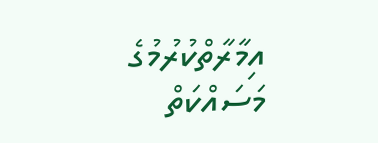އިމާރާތްކުރުމުގެ މަސައްކަތް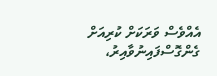އެއްވެސް ވަރަކަށް ކުރިއަށް ގެންގޮސްފައިނުވާއިރު،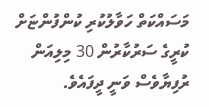މަސައްކަތް ހަވާލުކުރި ކުންފުންޏަށް ކުރީގެ ސަރުކާރުން 30 މިލިއަން ރުފިޔާވެސް ވަނީ ދީފައެވެ.